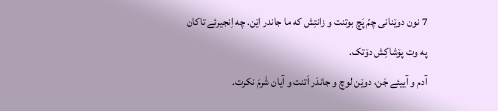7 نون دوێنانی چمّ پَچ بوتنت و زانتِش که ما جاندر اێن. چه اِنجیرئے تاکان په وت پۆشاکِش دۆتک.
آدم و آییئے جَن، دوێن لوچ و جاندَر اَتنت و آیان شَرمَ نکرت.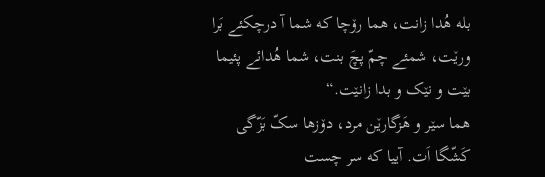بله هُدا زانت، هما رۆچا که شما آ درچکئے بَرا ورێت، شمئے چمّ پچَ بنت، شما هُدائے پئیما بێت و نێک و بدا زانێت.“
هما سێر و هَزگارێن مرد، دۆزها سکّ بَزّگی کَشّگا اَت. آییا که سر چست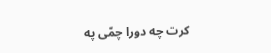کرت چه دورا چمّی په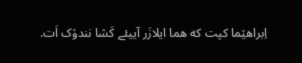اِبراهێما کپت که هما ایلازَر آییئے کَشا نندۆک اَت.